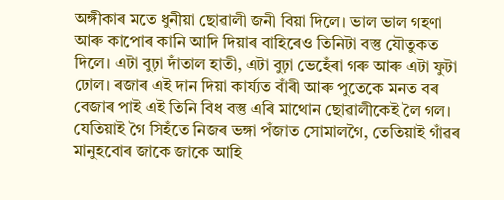অঙ্গীকাৰ মতে ধুনীয়া ছোৱালী জনী বিয়া দিলে। ভাল ভাল গহণা আৰু কাপোৰ কানি আদি দিয়াৰ বাহিৰেও তিনিটা বস্তু যৌতুকত দিলে। এটা বুঢ়া দাঁতাল হাতী, এটা বুঢ়া ভেহেঁৰা গৰু আৰু এটা ফুটা ঢোল। ৰজাৰ এই দান দিয়া কাৰ্য্যত বাঁৰী আৰু পুতেকে মনত বৰ বেজাৰ পাই এই তিনি বিধ বস্তু এৰি মাথোন ছোৱালীকেই লৈ গল। যেতিয়াই গৈ সিহঁতে নিজৰ ভঙ্গা পঁজাত সোমালগৈ, তেতিয়াই গাঁৱৰ মানুহবোৰ জাকে জাকে আহি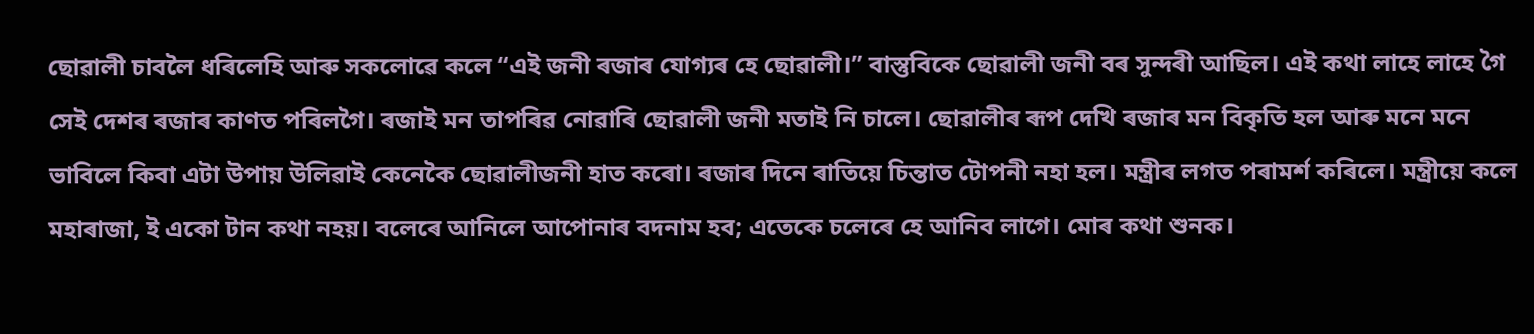ছোৱালী চাবলৈ ধৰিলেহি আৰু সকলোৱে কলে “এই জনী ৰজাৰ যোগ্যৰ হে ছোৱালী।” বাস্তুবিকে ছোৱালী জনী বৰ সুন্দৰী আছিল। এই কথা লাহে লাহে গৈ সেই দেশৰ ৰজাৰ কাণত পৰিলগৈ। ৰজাই মন তাপৰিৱ নোৱাৰি ছোৱালী জনী মতাই নি চালে। ছোৱালীৰ ৰূপ দেখি ৰজাৰ মন বিকৃতি হল আৰু মনে মনে ভাবিলে কিবা এটা উপায় উলিৱাই কেনেকৈ ছোৱালীজনী হাত কৰো। ৰজাৰ দিনে ৰাতিয়ে চিন্তাত টোপনী নহা হল। মন্ত্ৰীৰ লগত পৰামৰ্শ কৰিলে। মন্ত্ৰীয়ে কলে মহাৰাজা, ই একো টান কথা নহয়। বলেৰে আনিলে আপোনাৰ বদনাম হব; এতেকে চলেৰে হে আনিব লাগে। মোৰ কথা শুনক।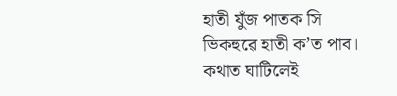হাতী যুঁজ পাতক সি ভিকহুৱে হাতী ক’ত পাব। কথাত ঘাটিলেই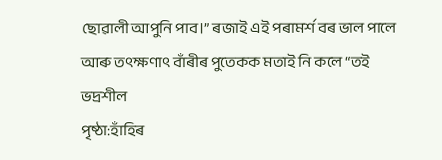ছোৱালী আপুনি পাব।” ৰজাই এই পৰামৰ্শ বৰ ভাল পালে আৰু তৎক্ষণাৎ বাঁৰীৰ পুতেকক মতাই নি কলে “তই ভদ্ৰশীল
পৃষ্ঠা:হাঁহিৰ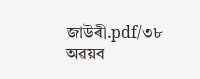জাউৰী.pdf/৩৮
অৱয়ব